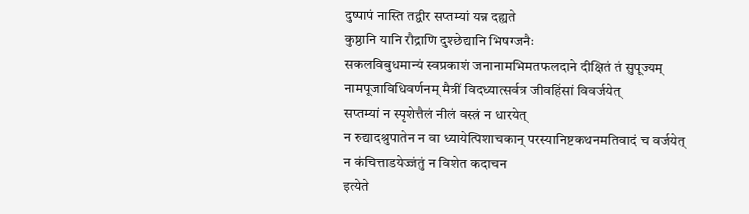दुष्पापं नास्ति तद्वीर सप्तम्यां यन्न दह्यते
कुष्ठानि यानि रौद्राणि दुश्छेद्यानि भिषग्जनैः
सकलविबुधमान्यं स्वप्रकाशं जनानामभिमतफलदाने दीक्षितं तं सुपूज्यम्
नामपूजाविधिवर्णनम् मैत्रीं विदध्यात्सर्वत्र जीवहिंसां विवर्जयेत्
सप्तम्यां न स्पृशेत्तैलं नीलं वस्त्रं न धारयेत्
न रुद्यादश्रुपातेन न वा ध्यायेत्पिशाचकान् परस्यानिष्टकथनमतिवादं च वर्जयेत्
न कंचित्ताडयेज्जंतुं न विशेत कदाचन
इत्येते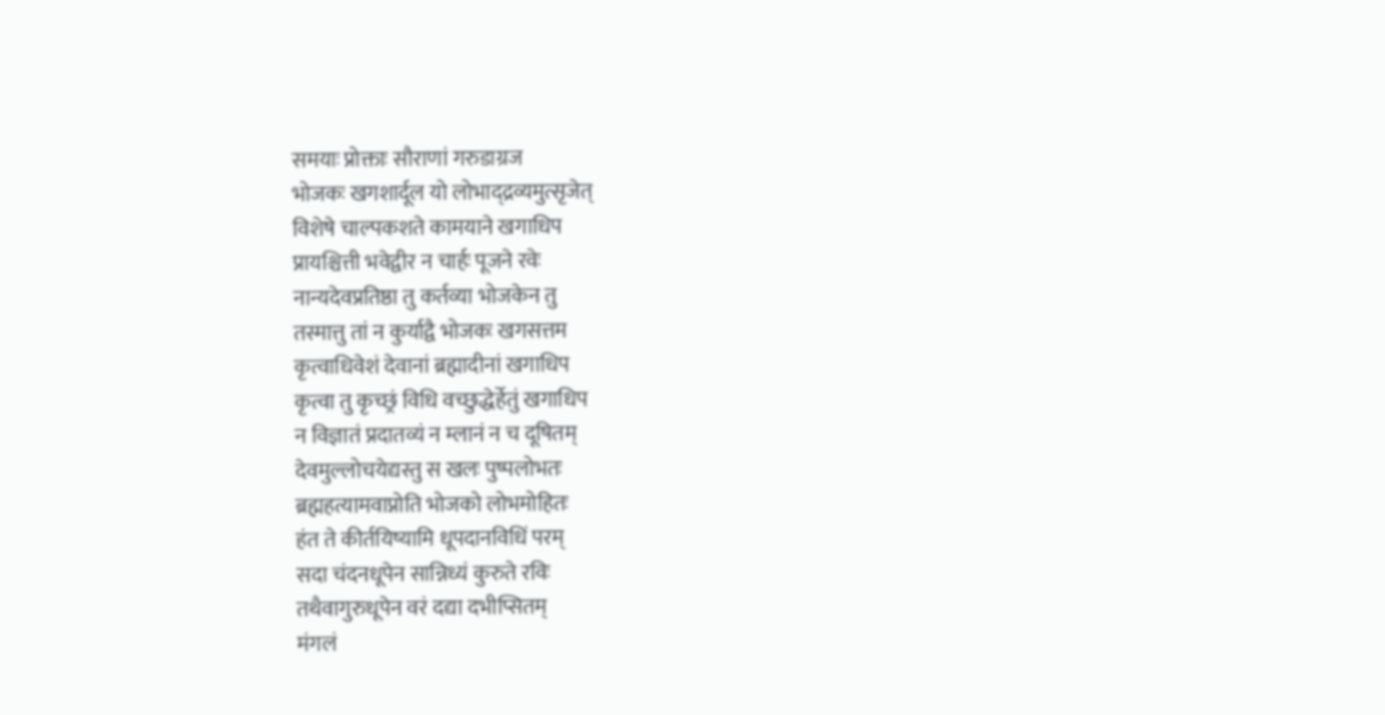समयाः प्रोक्ताः सौराणां गरुडाग्रज
भोजकः खगशार्दूल यो लोभाद्द्रव्यमुत्सृजेत्
विशेषे चाल्पकशते कामयाने खगाधिप
प्रायश्चित्ती भवेद्वीर न चार्हः पूजने रवेः
नान्यदेवप्रतिष्ठा तु कर्तव्या भोजकेन तु
तस्मात्तु तां न कुर्याद्वै भोजकः खगसत्तम
कृत्वाधिवेशं देवानां ब्रह्मादीनां खगाधिप
कृत्वा तु कृच्छ्रं विधि वच्छुद्धेर्हेतुं खगाधिप
न विज्ञातं प्रदातव्यं न म्लानं न च दूषितम्
देवमुल्लोचयेद्यस्तु स खलः पुष्पलोभतः
ब्रह्महत्यामवाप्नोति भोजको लोभमोहितः
हंत ते कीर्तयिष्यामि धूपदानविधिं परम्
सदा चंदनधूपेन सान्निध्यं कुरुते रविः
तथैवागुरुधूपेन वरं दद्या दभीप्सितम्
मंगलं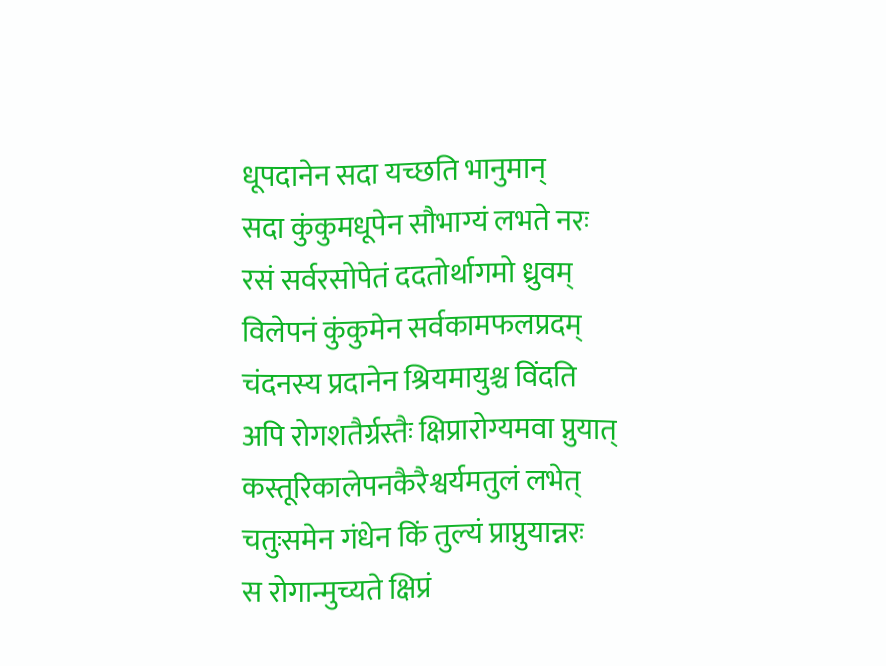धूपदानेन सदा यच्छति भानुमान्
सदा कुंकुमधूपेन सौभाग्यं लभते नरः
रसं सर्वरसोपेतं ददतोर्थागमो ध्रुवम्
विलेपनं कुंकुमेन सर्वकामफलप्रदम्
चंदनस्य प्रदानेन श्रियमायुश्च विंदति
अपि रोगशतैर्ग्रस्तैः क्षिप्रारोग्यमवा प्नुयात्
कस्तूरिकालेपनकैरैश्वर्यमतुलं लभेत्
चतुःसमेन गंधेन किं तुल्यं प्राप्नुयान्नरः
स रोगान्मुच्यते क्षिप्रं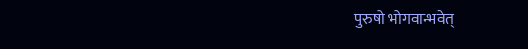पुरुषो भोगवान्भवेत्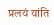प्रलयं यांति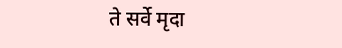ते सर्वे मृदा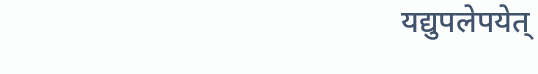यद्युपलेपयेत्